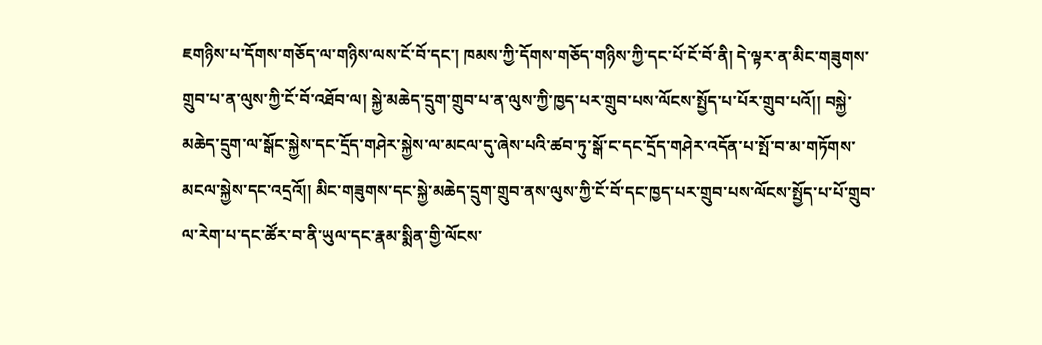ཇགཉིས་པ་དོགས་གཅོད་ལ་གཉིས་ལས་ངོ་བོ་དང་། ཁམས་ཀྱི་དོགས་གཅོད་གཉིས་ཀྱི་དང་པོ་ངོ་བོ་ནི། དེ་ལྟར་ན་མིང་གཟུགས་གྲུབ་པ་ན་ལུས་ཀྱི་ངོ་བོ་འཐོབ་ལ། སྐྱེ་མཆེད་དྲུག་གྲུབ་པ་ན་ལུས་ཀྱི་ཁྱད་པར་གྲུབ་པས་ལོངས་སྤྱོད་པ་པོར་གྲུབ་པའོ།། བསྐྱེ་མཆེད་དྲུག་ལ་སྒོང་སྐྱེས་དང་དྲོད་གཤེར་སྐྱེས་ལ་མངལ་དུ་ཞེས་པའི་ཚབ་ཏུ་སྒོ་ང་དང་དྲོད་གཤེར་འདོན་པ་སྤོ་བ་མ་གཏོགས་མངལ་སྐྱེས་དང་འདྲའོ།། མིང་གཟུགས་དང་སྐྱེ་མཆེད་དྲུག་གྲུབ་ནས་ལུས་ཀྱི་ངོ་བོ་དང་ཁྱད་པར་གྲུབ་པས་ལོངས་སྤྱོད་པ་པོ་གྲུབ་ལ་རེག་པ་དང་ཚོར་བ་ནི་ཡུལ་དང་རྣམ་སྨིན་གྱི་ལོངས་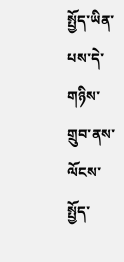སྤྱོད་ཡིན་པས་དེ་གཉིས་གྲུབ་ནས་ལོངས་སྤྱོད་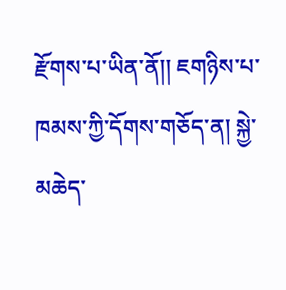རྫོགས་པ་ཡིན་ནོ།། ཇགཉིས་པ་ཁམས་ཀྱི་དོགས་གཅོད་ན། སྐྱེ་མཆེད་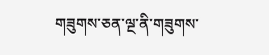གཟུགས་ཅན་ལྔ་ནི་གཟུགས་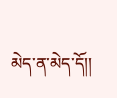མེད་ན་མེད་དོ།།